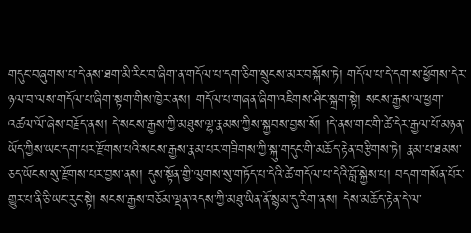གདུང་བཞུགས་པ་དེ་ནས་ཐག་མི་རིང་བ་ཞིག་ན་གདོལ་པ་དག་ཅིག་སྲུངས་མར་བསྐོས་ཏེ། གདོལ་པ་དེ་དག་ས་ཕྱོགས་དེར་ཉལ་བ་ལས་གདོལ་པ་ཞིག་སྟག་གིས་ཁྱེར་ནས། གདོལ་པ་གཞན་ཞིག་འཇིགས་ཤིང་སྐྲག་སྟེ། སངས་རྒྱས་ལ་ཕྱག་འཚལ་ལོ་ཞེས་བརྗོད་ནས། དེ་སངས་རྒྱས་ཀྱི་མཐུས་ལྷ་རྣམས་ཀྱིས་སྐྱབས་བྱས་སོ། །དེ་ནས་གང་གི་ཚེ་དེར་རྒྱལ་པོ་མཉན་ཡོད་ཀྱིས་ཡང་དག་པར་རྫོགས་པའི་སངས་རྒྱས་རྣམ་པར་གཟིགས་ཀྱི་སྐུ་གདུང་གི་མཆོད་རྟེན་བརྩིགས་ཏེ། རྣམ་པ་ཐམས་ཅད་ཡོངས་སུ་རྫོགས་པར་བྱས་ནས། དུས་སྟོན་གྱི་ལུགས་སུ་གཏོད་པ་དེའི་ཚེ་གདོལ་པ་དེའི་བློ་སྐྱེས་པ། བདག་གསོན་པོར་གྱུར་པ་ནི་ཅི་ཡང་རུང་སྟེ། སངས་རྒྱས་བཅོམ་ལྡན་འདས་ཀྱི་མཐུ་ཡིན་ནོ་སྙམ་དུ་རིག་ནས། དེས་མཆོད་རྟེན་དེ་ལ་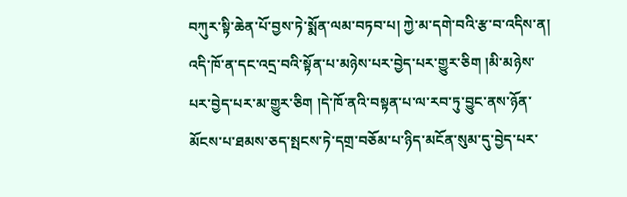བཀུར་སྟི་ཆེན་པོ་བྱས་ཏེ་སྨོན་ལམ་བཏབ་པ། ཀྱེ་མ་དགེ་བའི་རྩ་བ་འདིས་ན། འདི་ཁོ་ན་དང་འདྲ་བའི་སྟོན་པ་མཉེས་པར་བྱེད་པར་གྱུར་ཅིག །མི་མཉེས་པར་བྱེད་པར་མ་གྱུར་ཅིག །དེ་ཁོ་ནའི་བསྟན་པ་ལ་རབ་ཏུ་བྱུང་ནས་ཉོན་མོངས་པ་ཐམས་ཅད་སྤངས་ཏེ་དགྲ་བཅོམ་པ་ཉིད་མངོན་སུམ་དུ་བྱེད་པར་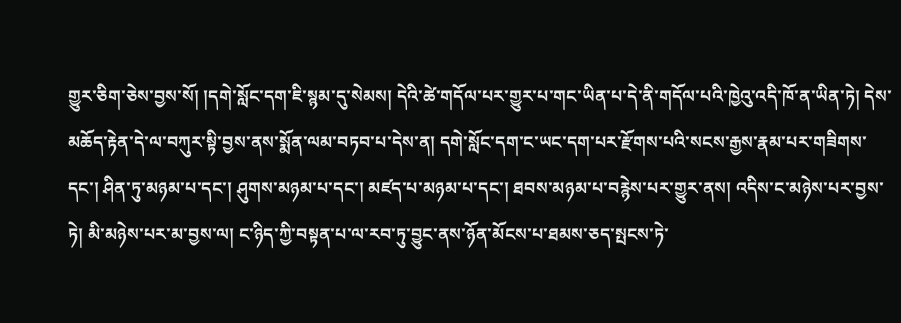གྱུར་ཅིག་ཅེས་བྱས་སོ། །དགེ་སློང་དག་ཇི་སྙམ་དུ་སེམས། དེའི་ཚེ་གདོལ་པར་གྱུར་པ་གང་ཡིན་པ་དེ་ནི་གདོལ་པའི་ཁྱེའུ་འདི་ཁོ་ན་ཡིན་ཏེ། དེས་མཆོད་རྟེན་དེ་ལ་བཀུར་སྟི་བྱས་ནས་སྨོན་ལམ་བཏབ་པ་དེས་ན། དགེ་སློང་དག་ང་ཡང་དག་པར་རྫོགས་པའི་སངས་རྒྱས་རྣམ་པར་གཟིགས་དང་། ཤིན་ཏུ་མཉམ་པ་དང་། ཤུགས་མཉམ་པ་དང་། མཛད་པ་མཉམ་པ་དང་། ཐབས་མཉམ་པ་བརྙེས་པར་གྱུར་ནས། འདིས་ང་མཉེས་པར་བྱས་ཏེ། མི་མཉེས་པར་མ་བྱས་ལ། ང་ཉིད་ཀྱི་བསྟན་པ་ལ་རབ་ཏུ་བྱུང་ནས་ཉོན་མོངས་པ་ཐམས་ཅད་སྤངས་ཏེ་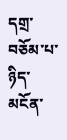དགྲ་བཅོམ་པ་ཉིད་མངོན་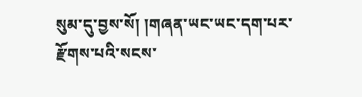སུམ་དུ་བྱས་སོ། །གཞན་ཡང་ཡང་དག་པར་རྫོགས་པའི་སངས་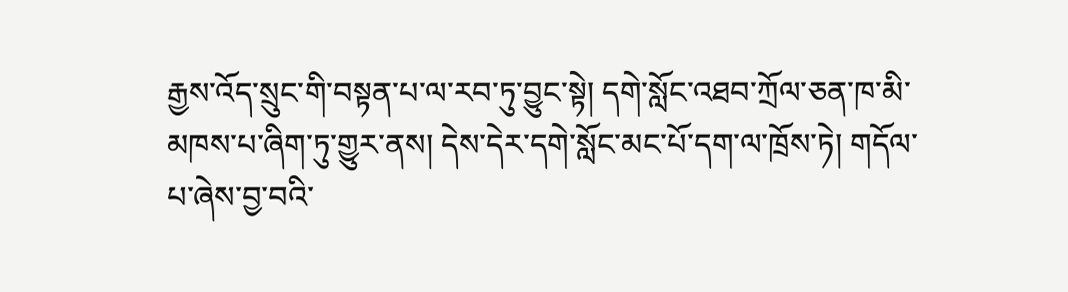རྒྱས་འོད་སྲུང་གི་བསྟན་པ་ལ་རབ་ཏུ་བྱུང་སྟེ། དགེ་སློང་འཐབ་ཀྲོལ་ཅན་ཁ་མི་མཁས་པ་ཞིག་ཏུ་གྱུར་ནས། དེས་དེར་དགེ་སློང་མང་པོ་དག་ལ་ཁྲོས་ཏེ། གདོལ་པ་ཞེས་བྱ་བའི་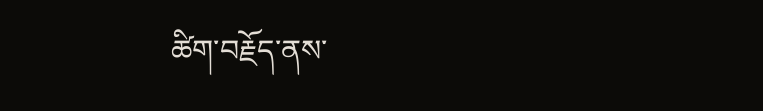ཚིག་བརྗོད་ནས་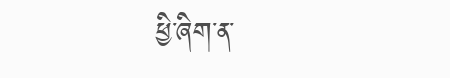ཕྱི་ཞིག་ན་